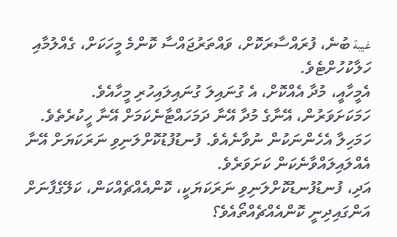غيبة ބުނެ، ފުރައްސާރަކޮށް، ވައްތަރުޖައްސާ ކޮންމެ މީހަކަށް، ގެއްލުމާއި ހަލާކުހުށްޓެވެ.
އެމީހާއީ، މުދާ އެއްކޮށް، އެ ގުނައިލަ ގުނައިލައިހުރި މީހާއެވެ.
ހަމަކަށަވަރުން، އޭނާގެ މުދާ އޭނާ ދަމަހައްޓާނެކަމަށް އޭނާ ހީކުރެތެވެ.
ހަމަހިލާ އެހެންނަކުން ނުވާނެއެވެ. ފުނޑުފުޑުކޮށްލަނިވި ނަރަކަޔަށް އޭނާ އެއްލައިލައްވާނެކަން ކަށަވަރެވެ.
އަދި، ފުނޑުފުނޑުކޮށްލަނިވި ނަރަކަޔަކީ، ކޮންއެއްޗެއްކަން، ކަލޭގެފާނަށް އަންގައިދިނީ ކޮންއެއްޗެއްތޯއެވެ؟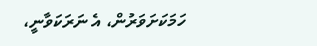ހަމަކަށަވަރުން، އެ ނަރަކަވާނީ،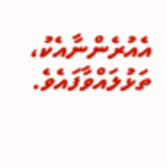އެއުރެންނާއެކު، ތަޅުލައްވާފައެވެ.